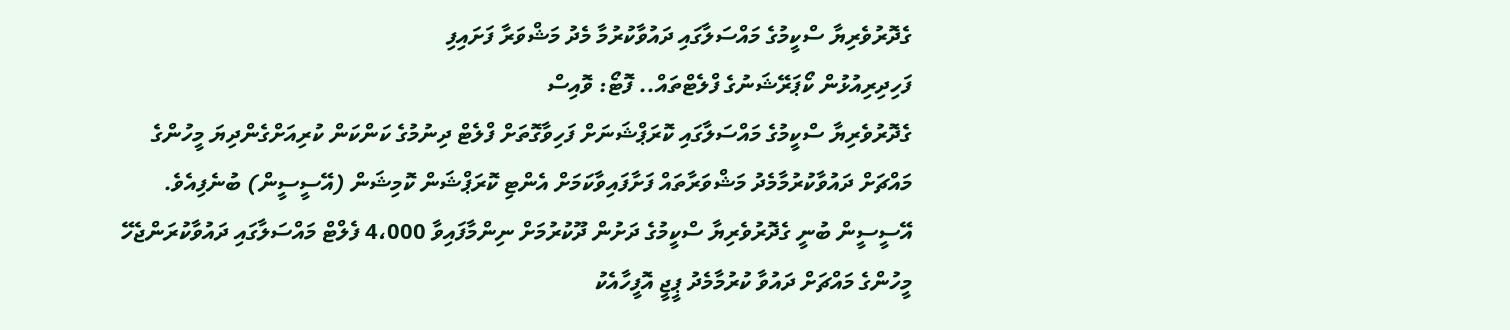ގެދޮރުވެރިޔާ ސްކީމުގެ މައްސަލާގައި ދައުވާކުރުމާ މެދު މަޝްވަރާ ފަށައިފި
ފަހިދިރިއުޅުން ކޯޕަރޭޝަނުގެ ފްލެޓްތައް.. ފޮޓޯ: ވޮއިސް
ގެދޮރުވެރިޔާ ސްކީމުގެ މައްސަލާގައި ކޮރަޕްޝަނަށް ފަހިވާގޮތަށް ފްލެޓް ދިނުމުގެ ކަންކަން ކުރިއަށްގެންދިޔަ މީހުންގެ މައްޗަށް ދައުވާކުރުމާމެދު މަޝްވަރާތައް ފަށާފައިވާކަމަށް އެންޓި ކޮރަޕްޝަން ކޮމިޝަން (އޭސީސީން) ބުނެފިއެވެ.
އޭސީސީން ބުނީ ގެދޮރުވެރިޔާ ސްކީމުގެ ދަށުން ދޫކުރުމަށް ނިންމާފައިވާ 4،000 ފެލްޓް މައްސަލާގައި ދައުވާކުރަންޖެހޭ މީހުންގެ މައްޗަށް ދައުވާ ކުރުމާމެދު ޕީޖީ އޮފީހާއެކު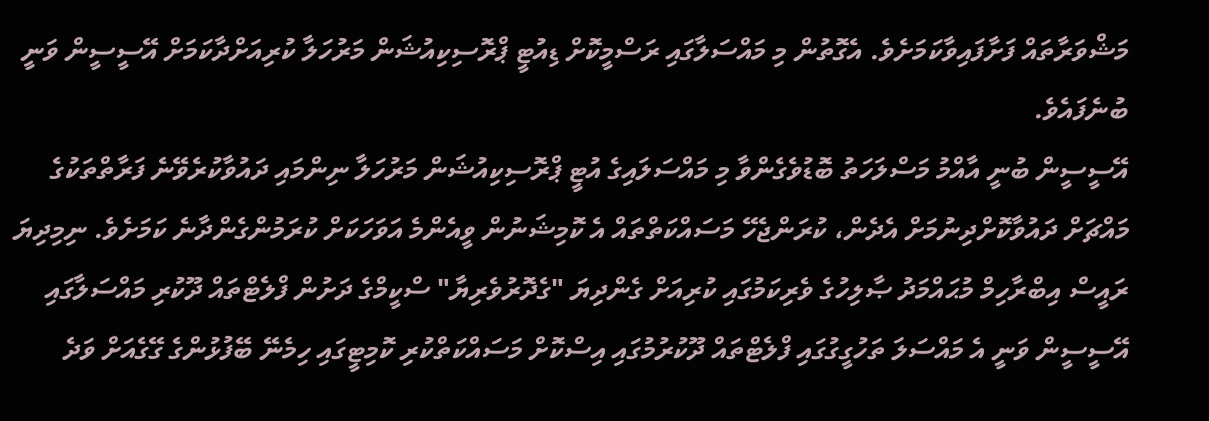މަޝްވަރާތައް ފަށާފައިވާކަމަށެވެ. އެގޮތުން މި މައްސަލާގައި ރަސްމީކޮށް ޑިއުޓީ ޕްރޮސިކިއުޝަން މަރުހަލާ ކުރިއަށްދާކަމަށް އޭސީސީން ވަނީ ބުނެފައެވެ.
އޭސީސީން ބުނީ އާއްމު މަސްލަހަތު ބޮޑުވެގެންވާ މި މައްސަލައިގެ އުޓީ ޕްރޮސިކިއުޝަން މަރުހަލާ ނިންމައި ދައުވާކުރެވޭނެ ފަރާތްތަކުގެ މައްޗަށް ދައުވާކޮށްދިނުމަށް އެދެން، ކުރަންޖެހޭ މަސައްކަތްތައް އެ ކޮމިޝަނުން ވީއެންމެ އަވަހަކަށް ކުރަމުންގެންދާނެ ކަމަށެވެ. ނިމިދިޔަ ރައީސް އިބްރާހިމް މުޙައްމަދު ޞާލިހުގެ ވެރިކަމުގައި ކުރިއަށް ގެންދިޔަ "ގެދޮރުވެރިޔާ" ސްކީމްގެ ދަށުން ފްލެޓްތައް ދޫކުރި މައްސަލާގައި އޭސީސީން ވަނީ އެ މައްސަލަ ތަހުގީގުގައި ފްލެޓްތައް ދޫކުރުމުގައި އިސްކޮށް މަސައްކަތްކުރި ކޮމިޓީގައި ހިމެނޭ ބޭފުޅުންގެ ގޭގެއަށް ވަދެ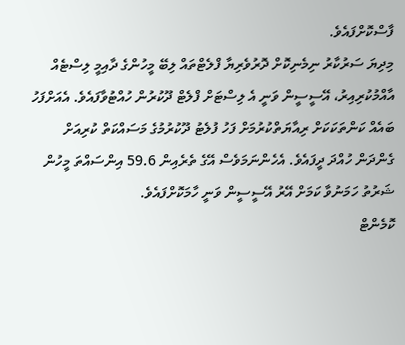ފާސްކޮށްފައެވެ.
މިދިޔަ ސަރުކާރު ނިމެނިކޮށް ދޮރުވެރިޔާ ފްލެޓްތައް ލިބޭ މީހުންގެ ދާއިމީ ލިސްޓެއް އާއްމުކުރިއިރު، އޭސީސީން ވަނީ އެ ލިސްޓަށް ފްލެޓް ދޫކުރުން ހުއްޓުވާފައެވެ. އެއަށްފަހު ބައެއް ކަންތަކަކަށް ރިއާޔަތްކުރުމަށް ފަހު ފުލެޓު ދޫކުރުމުގެ މަސައްކަތް ކުރިއަށް ގެންދަން ހުއްދަ ދީފައެވެ. އެހެންނަމަވެސް އޭގެ ތެރެއިން 59.6 އިންސައްތަ މީހުން ޝަރުތު ހަމަނުވާ ކަމަށް އޭރު އޭސީސީން ވަނީ ހާމަކޮށްފައެވެ.
ކޮމެންޓް